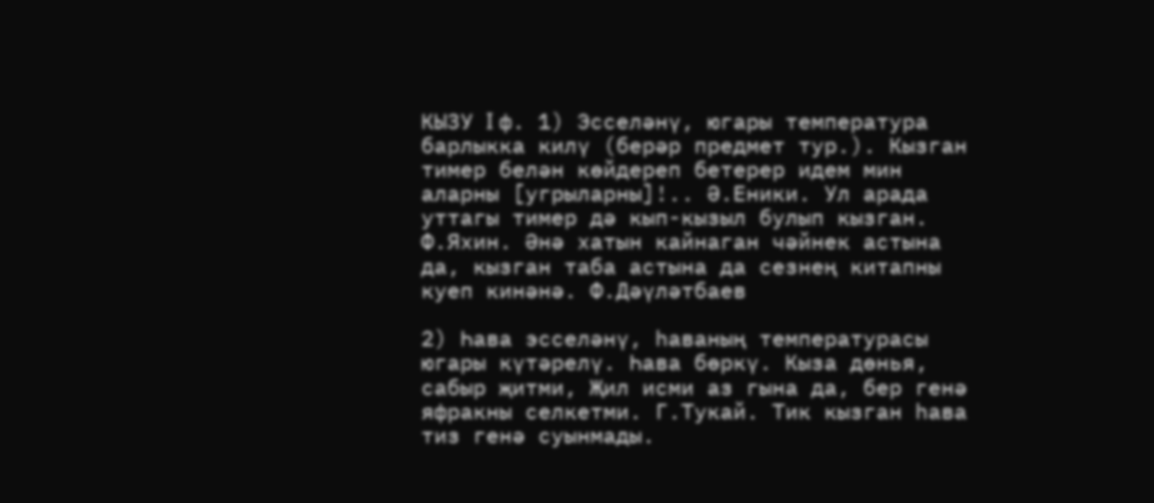КЫЗУ I ф. 1) Эсселәнү, югары температура барлыкка килү (берәр предмет тур.). Кызган тимер белән көйдереп бетерер идем мин аларны [угрыларны]!.. Ә.Еники. Ул арада уттагы тимер дә кып-кызыл булып кызган. Ф.Яхин. Әнә хатын кайнаган чәйнек астына да, кызган таба астына да сезнең китапны куеп кинәнә. Ф.Дәүләтбаев

2) Һава эсселәнү, һаваның температурасы югары күтәрелү. Һава бөркү. Кыза дөнья, сабыр җитми, Җил исми аз гына да, бер генә яфракны селкетми. Г.Тукай. Тик кызган һава тиз генә суынмады.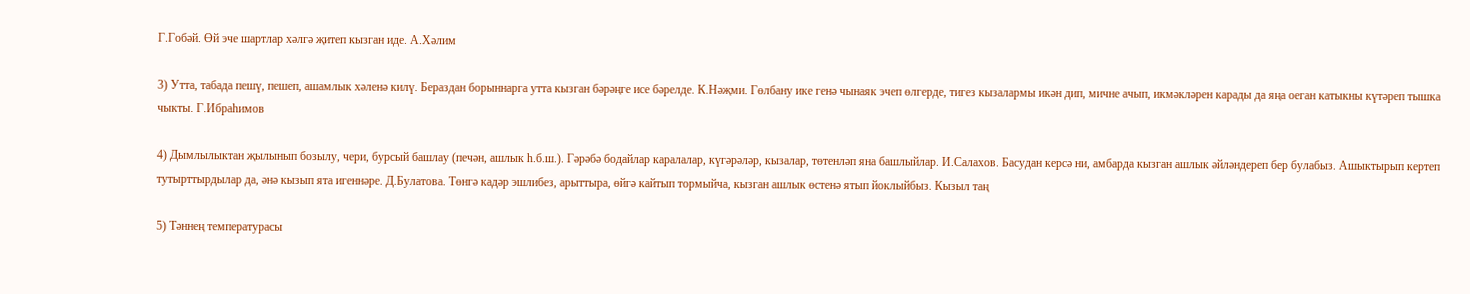Г.Гобәй. Өй эче шартлар хәлгә җитеп кызган иде. А.Хәлим

3) Утта, табада пешү, пешеп, ашамлык хәленә килү. Бераздан борыннарга утта кызган бәрәңге исе бәрелде. К.Нәҗми. Гөлбану ике генә чынаяк эчеп өлгерде, тигез кызалармы икән дип, мичне ачып, икмәкләрен карады да яңа оеган катыкны күтәреп тышка чыкты. Г.Ибраһимов

4) Дымлылыктан җылынып бозылу, чери, бурсый башлау (печән, ашлык һ.б.ш.). Гәрәбә бодайлар каралалар, күгәрәләр, кызалар, төтенләп яна башлыйлар. И.Салахов. Басудан керсә ни, амбарда кызган ашлык әйләндереп бер булабыз. Ашыктырып кертеп тутырттырдылар да, әнә кызып ята игеннәре. Д.Булатова. Төнгә кадәр эшлибез, арыттыра, өйгә кайтып тормыйча, кызган ашлык өстенә ятып йоклыйбыз. Кызыл таң

5) Тәннең температурасы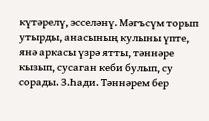күтәрелү, эсселәнү. Мәгъсүм торып утырды, анасының кулыны үпте, янә аркасы үзрә ятты, тәннәре кызып, сусаган кеби булып, су сорады. З.Һади. Тәннәрем бер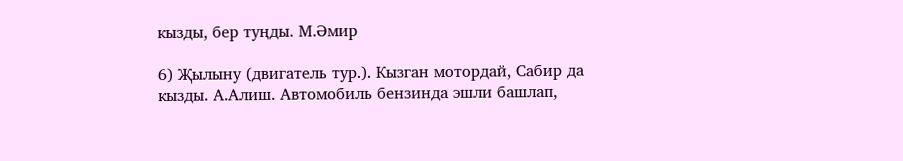кызды, бер туңды. М.Әмир

6) Җылыну (двигатель тур.). Кызган мотордай, Сабир да кызды. А.Алиш. Автомобиль бензинда эшли башлап,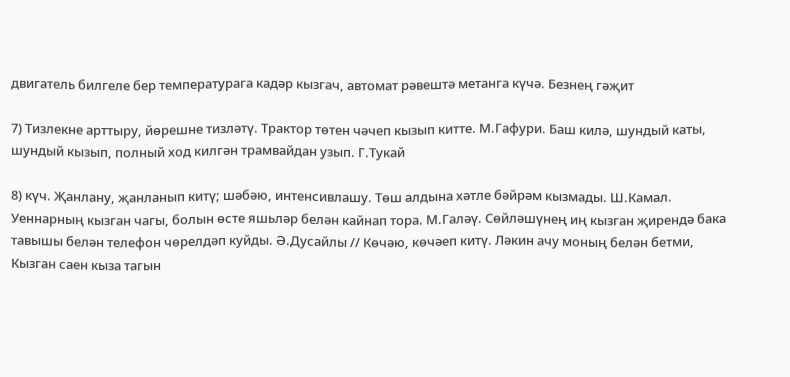двигатель билгеле бер температурага кадәр кызгач, автомат рәвештә метанга күчә. Безнең гәҗит

7) Тизлекне арттыру, йөрешне тизләтү. Трактор төтен чәчеп кызып китте. М.Гафури. Баш килә, шундый каты, шундый кызып, полный ход килгән трамвайдан узып. Г.Тукай

8) күч. Җанлану, җанланып китү; шәбәю, интенсивлашу. Төш алдына хәтле бәйрәм кызмады. Ш.Камал. Уеннарның кызган чагы, болын өсте яшьләр белән кайнап тора. М.Галәү. Сөйләшүнең иң кызган җирендә бака тавышы белән телефон чөрелдәп куйды. Ә.Дусайлы // Көчәю, көчәеп китү. Ләкин ачу моның белән бетми, Кызган саен кыза тагын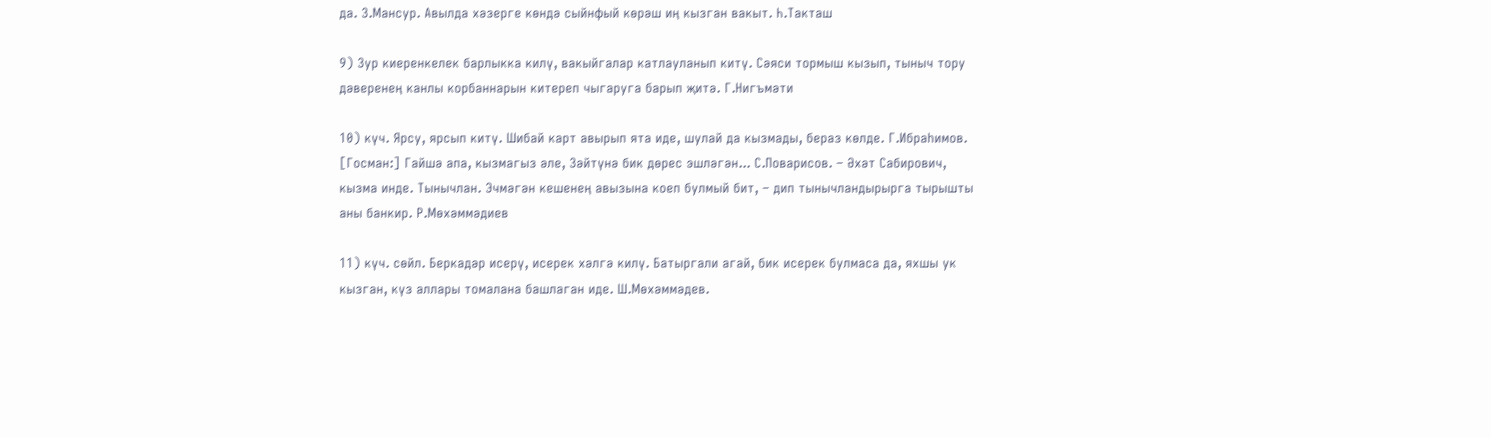да. З.Мансур. Авылда хәзерге көндә сыйнфый көрәш иң кызган вакыт. Һ.Такташ

9) Зур киеренкелек барлыкка килү, вакыйгалар катлауланып китү. Сәяси тормыш кызып, тыныч тору дәверенең канлы корбаннарын китереп чыгаруга барып җитә. Г.Нигъмәти

10) күч. Ярсу, ярсып китү. Шибай карт авырып ята иде, шулай да кызмады, бераз көлде. Г.Ибраһимов. [Госман:] Гайшә апа, кызмагыз әле, Зәйтүнә бик дөрес эшләгән... С.Поварисов. – Әхәт Сабирович, кызма инде. Тынычлан. Эчмәгән кешенең авызына коеп булмый бит, – дип тынычландырырга тырышты аны банкир. Р.Мөхәммәдиев

11) күч. сөйл. Беркадәр исерү, исерек хәлгә килү. Батыргали агай, бик исерек булмаса да, яхшы ук кызган, күз аллары томалана башлаган иде. Ш.Мөхәммәдев.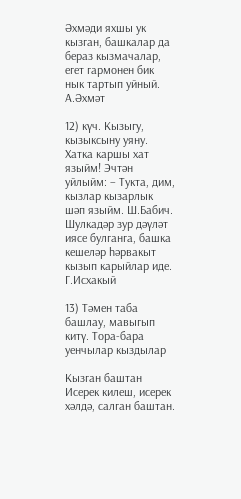Әхмәди яхшы ук кызган, башкалар да бераз кызмачалар, егет гармонен бик нык тартып уйный. А.Әхмәт

12) күч. Кызыгу, кызыксыну уяну. Хатка каршы хат языйм! Эчтән уйлыйм: – Тукта, дим, кызлар кызарлык шәп языйм. Ш.Бабич. Шулкадәр зур дәүләт иясе булганга, башка кешеләр һәрвакыт кызып карыйлар иде. Г.Исхакый

13) Тәмен таба башлау, мавыгып китү. Тора-бара уенчылар кыздылар

Кызган баштан Исерек килеш, исерек хәлдә, салган баштан.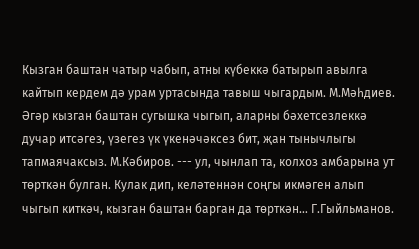Кызган баштан чатыр чабып, атны күбеккә батырып авылга кайтып кердем дә урам уртасында тавыш чыгардым. М.Мәһдиев. Әгәр кызган баштан сугышка чыгып, аларны бәхетсезлеккә дучар итсәгез, үзегез үк үкенәчәксез бит, җан тынычлыгы тапмаячаксыз. М.Кәбиров. --- ул, чынлап та, колхоз амбарына ут төрткән булган. Кулак дип, келәтеннән соңгы икмәген алып чыгып киткәч, кызган баштан барган да төрткән… Г.Гыйльманов.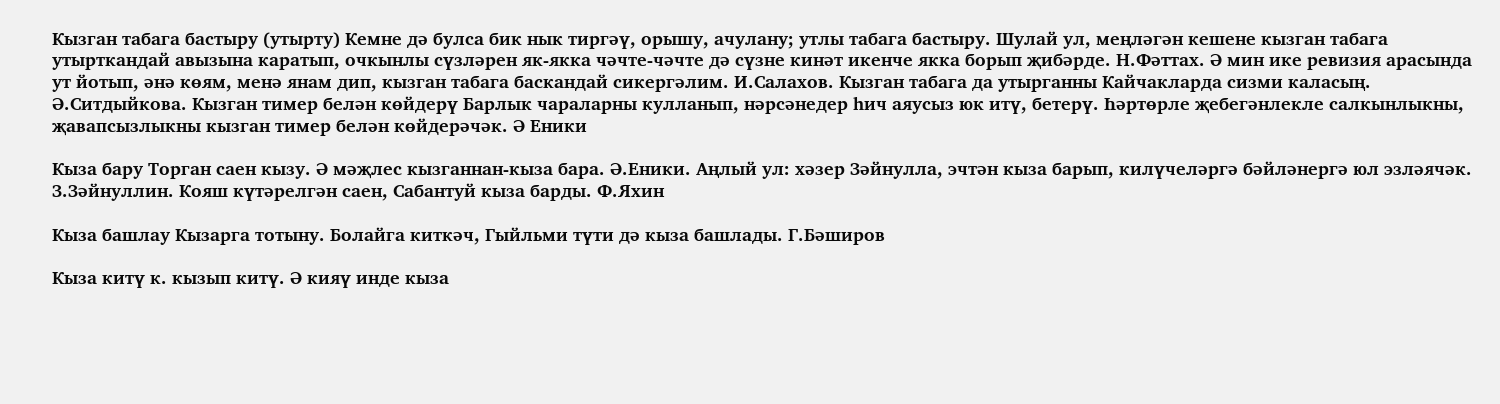Кызган табага бастыру (утырту) Кемне дә булса бик нык тиргәү, орышу, ачулану; утлы табага бастыру. Шулай ул, меңләгән кешене кызган табага утырткандай авызына каратып, очкынлы сүзләрен як-якка чәчте-чәчте дә сүзне кинәт икенче якка борып җибәрде. Н.Фәттах. Ә мин ике ревизия арасында ут йотып, әнә көям, менә янам дип, кызган табага баскандай сикергәлим. И.Салахов. Кызган табага да утырганны Кайчакларда сизми каласың. Ә.Ситдыйкова. Кызган тимер белән көйдерү Барлык чараларны кулланып, нәрсәнедер һич аяусыз юк итү, бетерү. Һәртөрле җебегәнлекле салкынлыкны, җавапсызлыкны кызган тимер белән көйдерәчәк. Ә Еники

Кыза бару Торган саен кызу. Ә мәҗлес кызганнан-кыза бара. Ә.Еники. Аңлый ул: хәзер Зәйнулла, эчтән кыза барып, килүчеләргә бәйләнергә юл эзләячәк. З.Зәйнуллин. Кояш күтәрелгән саен, Сабантуй кыза барды. Ф.Яхин

Кыза башлау Кызарга тотыну. Болайга киткәч, Гыйльми түти дә кыза башлады. Г.Бәширов

Кыза китү к. кызып китү. Ә кияү инде кыза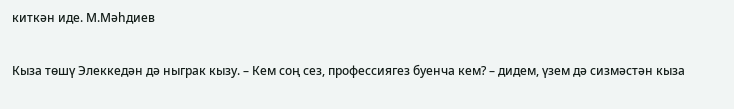киткән иде. М.Мәһдиев

Кыза төшү Элеккедән дә ныграк кызу. – Кем соң сез, профессиягез буенча кем? – дидем, үзем дә сизмәстән кыза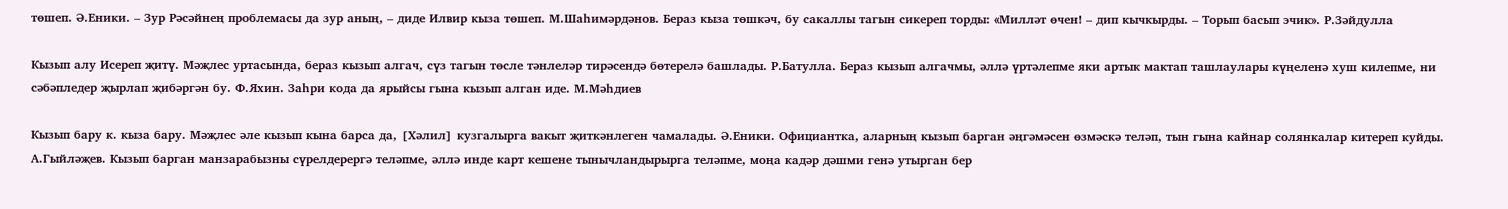төшеп. Ә.Еники. – Зур Рәсәйнең проблемасы да зур аның, – диде Илвир кыза төшеп. М.Шаһимәрдәнов. Бераз кыза төшкәч, бу сакаллы тагын сикереп торды: «Милләт өчен! – дип кычкырды. – Торып басып эчик». Р.Зәйдулла

Кызып алу Исереп җитү. Мәҗлес уртасында, бераз кызып алгач, сүз тагын төсле тәнлеләр тирәсендә бөтерелә башлады. Р.Батулла. Бераз кызып алгачмы, әллә үртәлепме яки артык мактап ташлаулары күңеленә хуш килепме, ни сәбәпледер җырлап җибәргән бу. Ф.Яхин. Заһри кода да ярыйсы гына кызып алган иде. М.Мәһдиев

Кызып бару к. кыза бару. Мәҗлес әле кызып кына барса да, [Хәлил] кузгалырга вакыт җиткәнлеген чамалады. Ә.Еники. Официантка, аларның кызып барган әңгәмәсен өзмәскә теләп, тын гына кайнар солянкалар китереп куйды. А.Гыйләҗев. Кызып барган манзарабызны сүрелдерергә теләпме, әллә инде карт кешене тынычландырырга теләпме, моңа кадәр дәшми генә утырган бер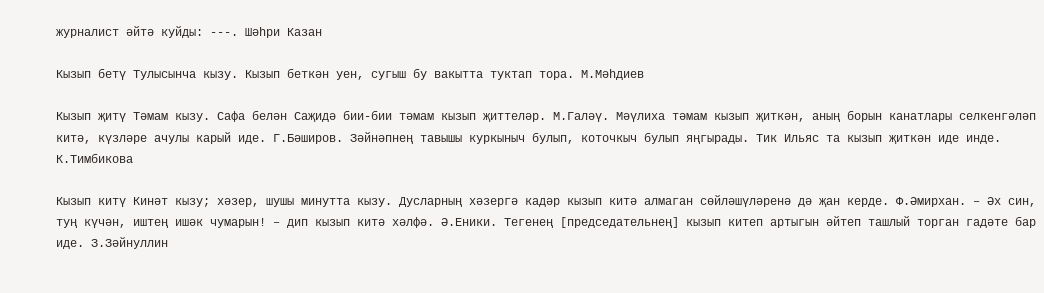журналист әйтә куйды: ---. Шәһри Казан

Кызып бетү Тулысынча кызу. Кызып беткән уен, сугыш бу вакытта туктап тора. М.Мәһдиев

Кызып җитү Тәмам кызу. Сафа белән Саҗидә бии-бии тәмам кызып җиттеләр. М.Галәү. Мәүлиха тәмам кызып җиткән, аның борын канатлары селкенгәләп китә, күзләре ачулы карый иде. Г.Бәширов. Зәйнәпнең тавышы куркыныч булып, коточкыч булып яңгырады. Тик Ильяс та кызып җиткән иде инде. К.Тимбикова

Кызып китү Кинәт кызу; хәзер, шушы минутта кызу. Дусларның хәзергә кадәр кызып китә алмаган сөйләшүләренә дә җан керде. Ф.Әмирхан. – Әх син, туң күчән, иштең ишәк чумарын! – дип кызып китә хәлфә. Ә.Еники. Тегенең [председательнең] кызып китеп артыгын әйтеп ташлый торган гадәте бар иде. З.Зәйнуллин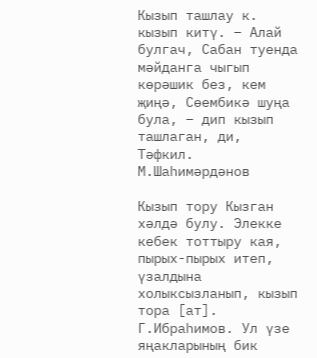Кызып ташлау к. кызып китү. – Алай булгач, Сабан туенда мәйданга чыгып көрәшик без, кем җиңә, Сөембикә шуңа була, – дип кызып ташлаган, ди, Тәфкил. М.Шаһимәрдәнов

Кызып тору Кызган хәлдә булу. Элекке кебек тоттыру кая, пырых-пырых итеп, үзалдына холыксызланып, кызып тора [ат]. Г.Ибраһимов. Ул үзе яңакларының бик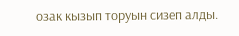озак кызып торуын сизеп алды.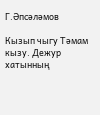Г.Әпсәләмов

Кызып чыгу Тәмам кызу. Дежур хатынның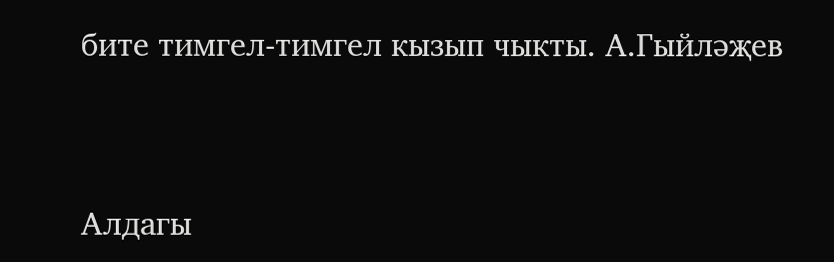бите тимгел-тимгел кызып чыкты. А.Гыйләҗев



Алдагы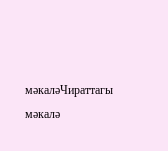мәкаләЧираттагы мәкалә